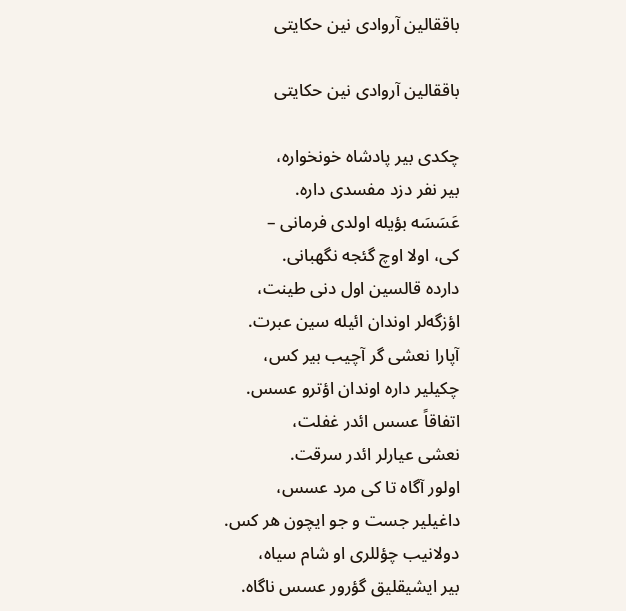باققالین آروادی نین حکایتی

باققالین آروادی نین حکایتی

چکدی بیر پادشاه خونخواره،
بیر نفر دزد مفسدی داره.
عَسَسَه بؤیله اولدی فرمانی –
کی، اولا اوچ گئجه نگهبانی.
دارده قالسین اول دنی طینت،
اؤزگه‌لر اوندان ائیله سین عبرت.
آپارا نعشی گر آچیب بیر کس،
چکیلیر داره اوندان اؤترو عسس.
اتفاقاً عسس ائدر غفلت،
نعشی عیارلر ائدر سرقت.
اولور آگاه تا کی مرد عسس،
داغیلیر جست و جو ایچون هر کس.
دولانیب چؤللری او شام سیاه،
بیر ایشیقلیق گؤرور عسس ناگاه.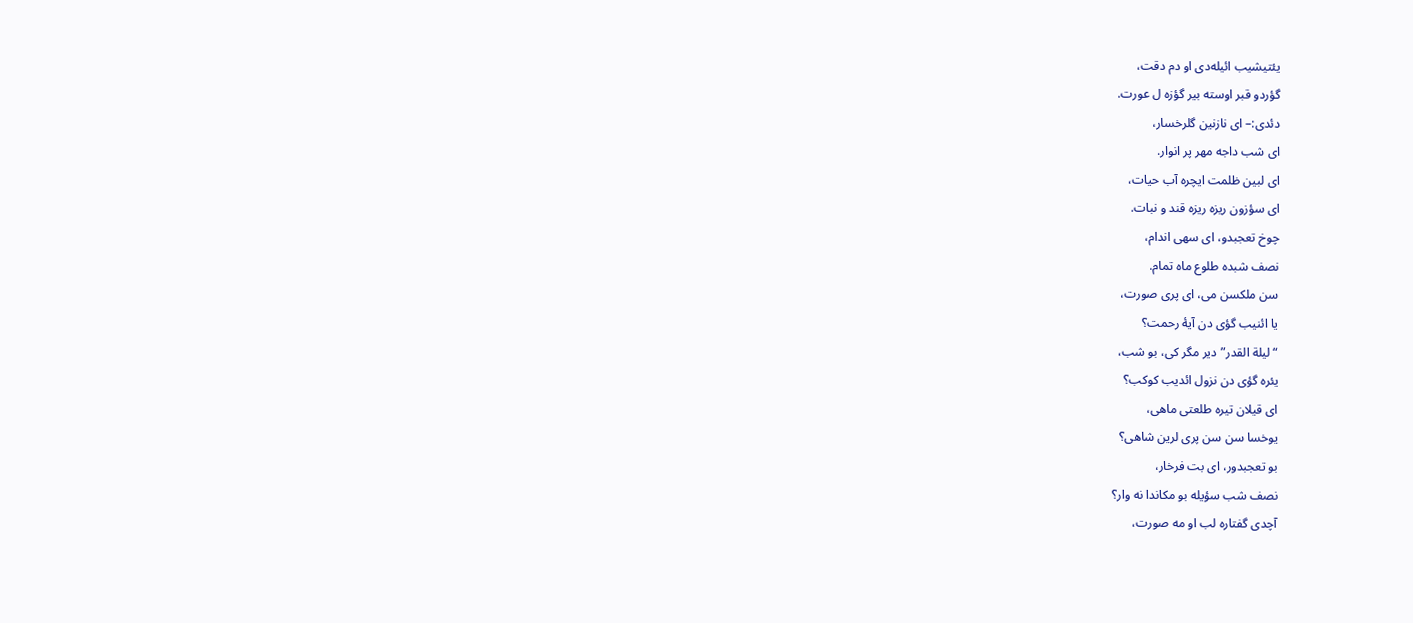یئتیشیب ائیله‌دی او دم دقت،
گؤردو قبر اوسته بیر گؤزه ل عورت.
دئدی:– ای نازنین گلرخسار،
ای شب داجه مهر پر انوار.
ای لبین ظلمت ایچره آب حیات،
ای سؤزون ریزه ریزه قند و نبات.
چوخ تعجبدو، ای سهی اندام،
نصف شبده طلوع ماه تمام.
سن ملکسن می، ای پری صورت،
یا ائنیب گؤی دن آیۀ رحمت؟
“لیلة القدر”دیر مگر کی، بو شب،
یئره گؤی دن نزول ائدیب کوکب؟
ای قیلان تیره طلعتی ماهی،
یوخسا سن سن پری لرین شاهی؟
بو تعجبدور، ای بت فرخار،
نصف شب سؤیله بو مکاندا نه وار؟
آچدی گفتاره لب او مه صورت،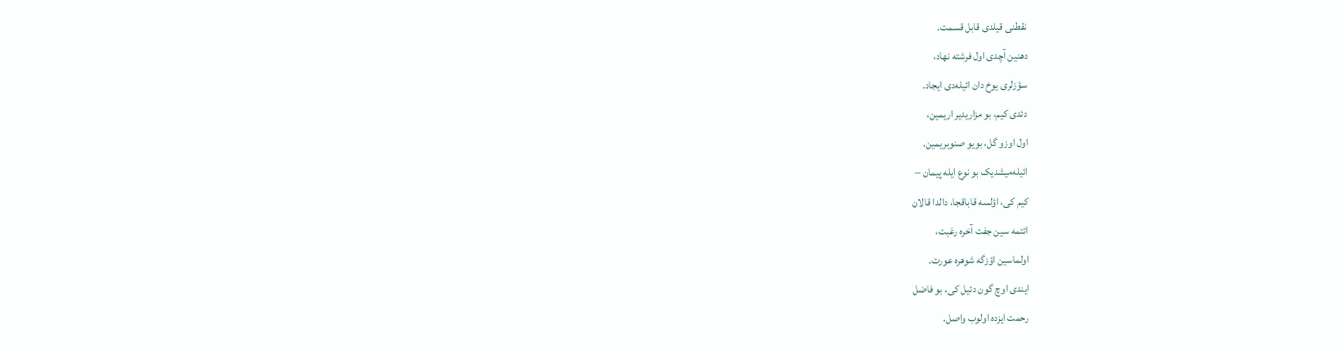نقطنی قیلدی قابل قسمت.
دهنین آچدی اول فرشته نهاد،
سؤزلری یوخ دان ائیله‌دی ایجاد.
دئدی کیم، بو مزاریدیر اریمین،
اول اوزو گل، بویو صنوبریمین.
ائیله‌میشدیک بو نوع ایله پیمان –
کیم کی، اؤلسه قاباقجا، دالدا قالان
ائتمه سین جفت آخره رغبت،
اولماسین اؤزگه شوهره عورت.
ایندی اوچ گون دئیل کی، بو فاضل
رحمت ایزده اولوب واصل.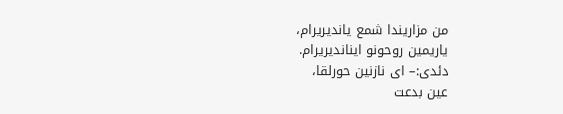من مزاریندا شمع یاندیریرام،
یاریمین روحونو ایناندیریرام.
دئدی:– ای نازنین حورلقا،
عین بدعت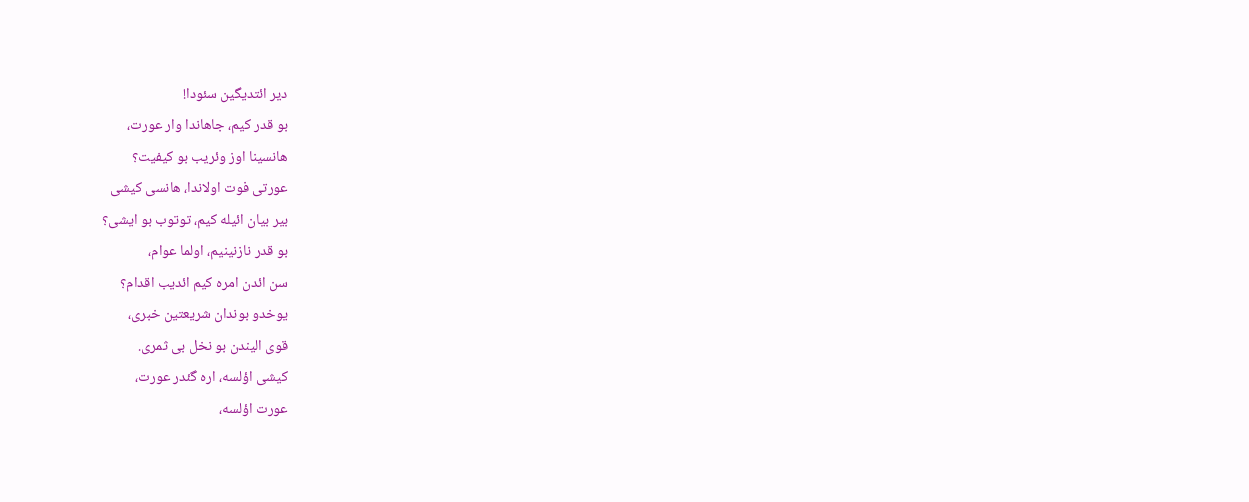دیر ائتدیگین سئودا!
بو قدر کیم، جاهاندا وار عورت،
هانسینا اوز وئریب بو کیفیت؟
عورتی فوت اولاندا، هانسی کیشی
بیر بیان ائیله کیم، توتوب بو ایشی؟
بو قدر نازنینیم، اولما عوام،
سن ائدن امره کیم ائدیب اقدام؟
یوخدو بوندان شریعتین خبری،
قوی الیندن بو نخل بی ثمری.
کیشی اؤلسه، اره گئدر عورت،
عورت اؤلسه،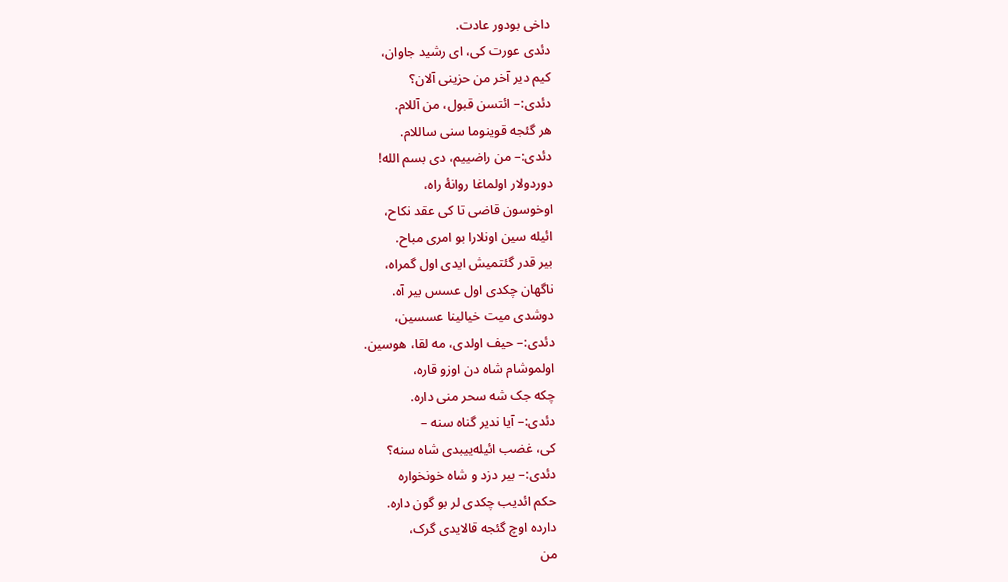داخی بودور عادت.
دئدی عورت کی، ای رشید جاوان،
کیم دیر آخر من حزینی آلان؟
دئدی:– ائتسن قبول، من آللام.
هر گئجه قوینوما سنی ساللام.
دئدی:– من راضییم، دی بسم الله!
دوردولار اولماغا روانۀ راه،
اوخوسون قاضی تا کی عقد نکاح،
ائیله سین اونلارا بو امری مباح.
بیر قدر گئتمیش ایدی اول گمراه،
ناگهان چکدی اول عسس بیر آه.
دوشدی میت خیالینا عسسین،
دئدی:– حیف اولدی، مه لقا، هوسین.
اولموشام شاه دن اوزو قاره،
چکه جک شه سحر منی داره.
دئدی:– آیا ندیر گناه سنه –
کی، غضب ائیله‌ییبدی شاه سنه؟
دئدی:– بیر دزد و شاه خونخواره
حکم ائدیب چکدی لر بو گون داره.
دارده اوچ گئجه قالایدی گرک،
من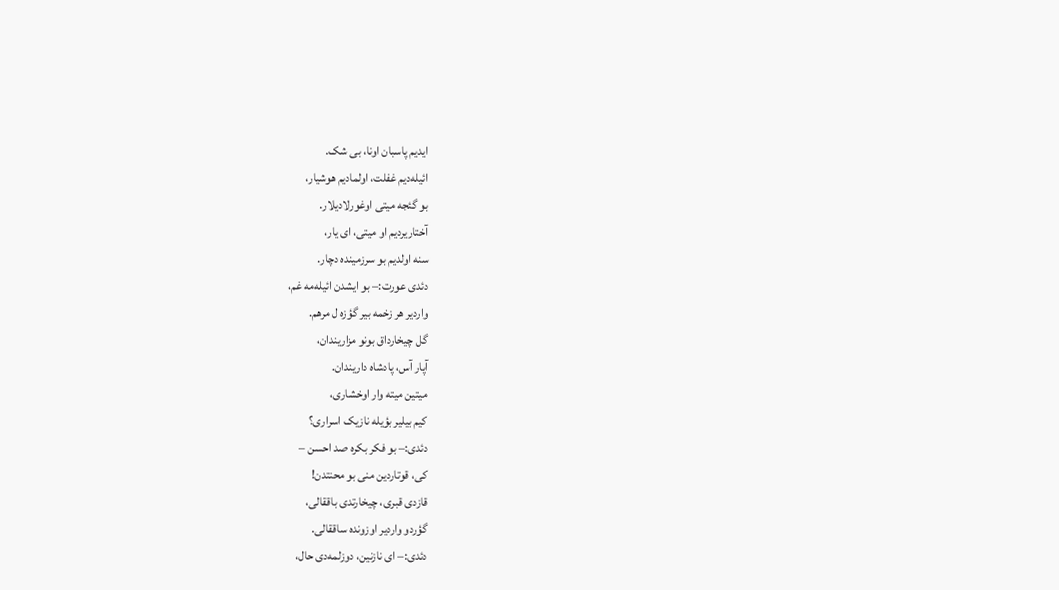ایدیم پاسبان اونا، بی شک.
ائیله‌دیم غفلت، اولمادیم هوشیار،
بو گئجه میتی اوغورلادیلار.
آختاریردیم او میتی، ای یار،
سنه اولدیم بو سرزمینده دچار.
دئدی عورت:– بو ایشدن ائیله‌مه غم،
واردیر هر زخمه بیر گؤزه ل مرهم.
گل چیخارداق بونو مزاریندان،
آپار آس، پادشاه داریندان.
میتین میته وار اوخشاری،
کیم بیلیر بؤیله نازیک اسراری؟
دئدی:– بو فکر بکره صد احسن –
کی، قوتاردین منی بو محنتدن!
قازدی قبری، چیخارتدی باققالی،
گؤردو واردیر اوزونده ساققالی.
دئدی:– ای نازنین، دوزلمه‌دی حال،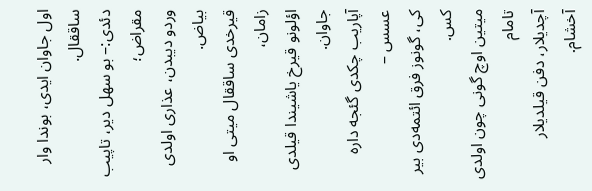اول جاوان ایدی، بوندا وار ساققال.
دئدی:– بو سهل دیر، تاپیب مقراض؛
وردو دیبدن، عذاری اولدی بیاض.
قیرخدی ساققال میتی او زامان،
اؤلونو قیرخ یاشیندا قیلدی جاوان.
آپاریب چکدی گئجه داره عسس –
کی، گونوز فرق ائتمه‌دی بیر کس.
میتین اوچ گونی چون اولدی تامام
آچدیلار، دفن قیلدیلار آخشام.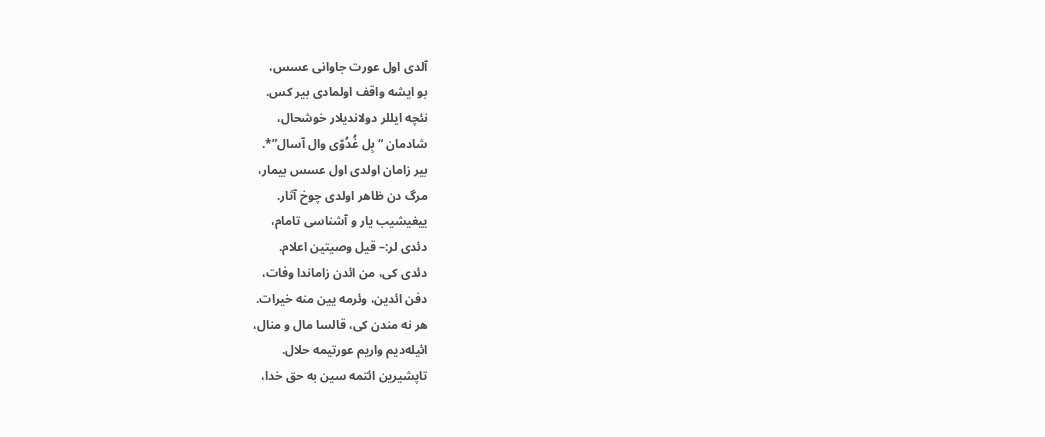آلدی اول عورت جاوانی عسس،
بو ایشه واقف اولمادی بیر کس.
نئچه ایللر دولاندیلار خوشحال،
شادمان “بِل غُدُوّی وال آسال”*.
بیر زامان اولدی اول عسس بیمار،
مرگ دن ظاهر اولدی چوخ آثار.
ییغیشیب یار و آشناسی تامام،
دئدی لر:– قیل وصیتین اعلام.
دئدی کی، من ائدن زاماندا وفات،
دفن ائدین، وئرمه یین منه خیرات.
هر نه مندن کی، قالسا مال و منال،
ائیله‌دیم واریم عورتیمه حلال.
تاپشیرین ائتمه سین به حق خدا،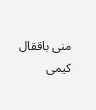منی باققال کیمی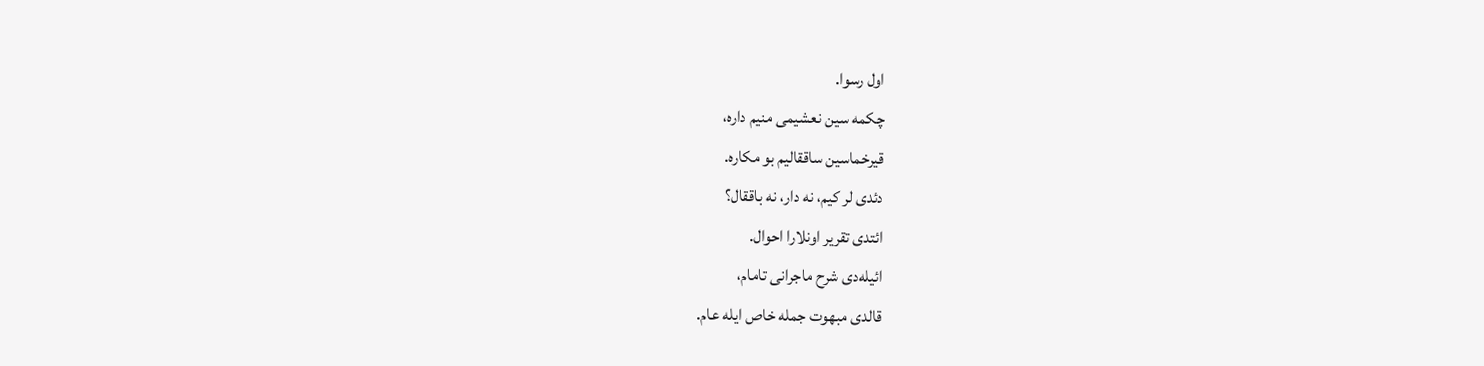اول رسوا.
چکمه سین نعشیمی منیم داره،
قیرخماسین ساققالیم بو مکاره.
دئدی لر کیم، نه دار، نه باققال؟
ائتدی تقریر اونلارا احوال.
ائیله‌دی شرح ماجرانی تامام،
قالدی مبهوت جمله خاص ایله عام.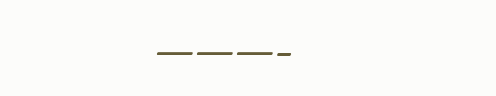———-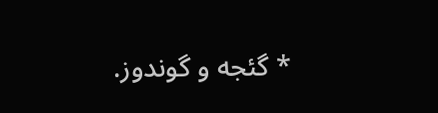* گئجه و گوندوز.